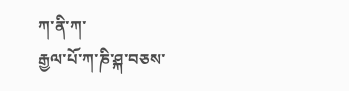ཀ་ནི་ཀ་
རྒྱལ་པོ་ཀ་ཎི་ཤྐ་བཅས་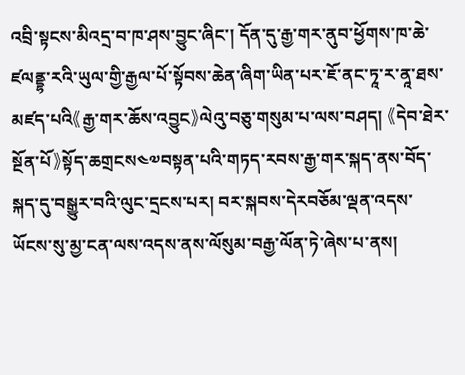འབྲི་སྟངས་མིའདྲ་བ་ཁ་ཤས་བྱུང་ཞིང་། དོན་དུ་རྒྱ་གར་ནུབ་ཕྱོགས་ཁ་ཆེ་ཛལནྡྷ་རའི་ཡུལ་གྱི་རྒྱལ་པོ་སྟོབས་ཆེན་ཞིག་ཡིན་པར་ཇོ་ནང་ཏཱ་ར་ནཱ་ཐས་མཛད་པའི《རྒྱ་གར་ཆོས་འབྱུང》ལེའུ་བཅུ་གསུམ་པ་ལས་བཤད། 《དེབ་ཐེར་སྔོན་པོ》སྟོད་ཆགྲངས༤༧བསྟན་པའི་གཏད་རབས་རྒྱ་གར་སྐད་ནས་བོད་སྐད་དུ་བསྒྱུར་བའི་ལུང་དྲངས་པར། བར་སྐབས་དེརབཅོམ་ལྡན་འདས་ཡོངས་སུ་མྱ་ངན་ལས་འདས་ནས་ལོསུམ་བརྒྱ་ལོན་ཏེ་ཞེས་པ་ནས།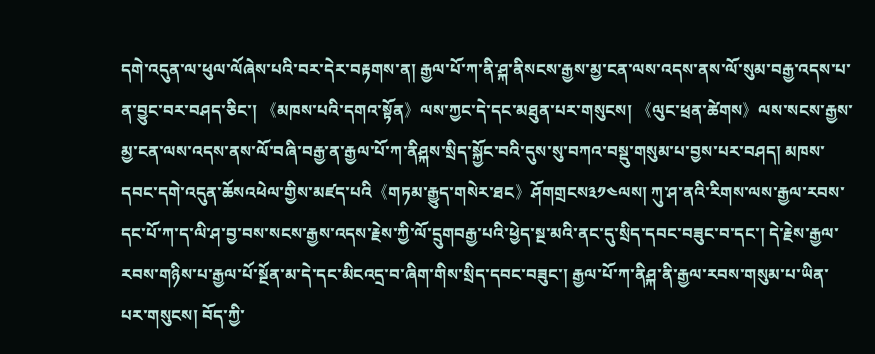དགེ་འདུན་ལ་ཕུལ་ལོཞེས་པའི་བར་དེར་བརྟགས་ན། རྒྱལ་པོ་ཀ་ནི་ཤྐ་ནིསངས་རྒྱས་མྱ་ངན་ལས་འདས་ནས་ལོ་སུམ་བརྒྱ་འདས་པ་ན་བྱུང་བར་བཤད་ཅིང་། 《མཁས་པའི་དགའ་སྟོན》ལས་ཀྱང་དེ་དང་མཐུན་པར་གསུངས། 《ལུང་ཕྲན་ཚེགས》ལས་སངས་རྒྱས་མྱ་ངན་ལས་འདས་ནས་ལོ་བཞི་བརྒྱ་ན་རྒྱལ་པོ་ཀ་ནིཤྐས་སྲིད་སྐྱོང་བའི་དུས་སུ་བཀའ་བསྡུ་གསུམ་པ་བྱས་པར་བཤད། མཁས་དབང་དགེ་འདུན་ཆོསའཕེལ་གྱིས་མཛད་པའི《གཏམ་རྒྱུད་གསེར་ཐང》ཤོགགྲངས༣༡༤ལས། ཀུ་ཤ་ནའི་རིགས་ལས་རྒྱལ་རབས་དང་པོ་ཀ་ད་ལི་ཤ་བྱ་བས་སངས་རྒྱས་འདས་རྗེས་ཀྱི་ལོ་དྲུགབརྒྱ་པའི་ཕྱེད་སྔ་མའི་ནང་དུ་སྲིད་དབང་བཟུང་བ་དང་། དེ་རྗེས་རྒྱལ་རབས་གཉིས་པ་རྒྱལ་པོ་སྔོན་མ་དེ་དང་མིངའདྲ་བ་ཞིག་གིས་སྲིད་དབང་བཟུང་། རྒྱལ་པོ་ཀ་ནིཤྐ་ནི་རྒྱལ་རབས་གསུམ་པ་ཡིན་པར་གསུངས། བོད་ཀྱི་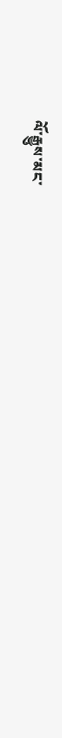ལོ་རྒྱུས་མང་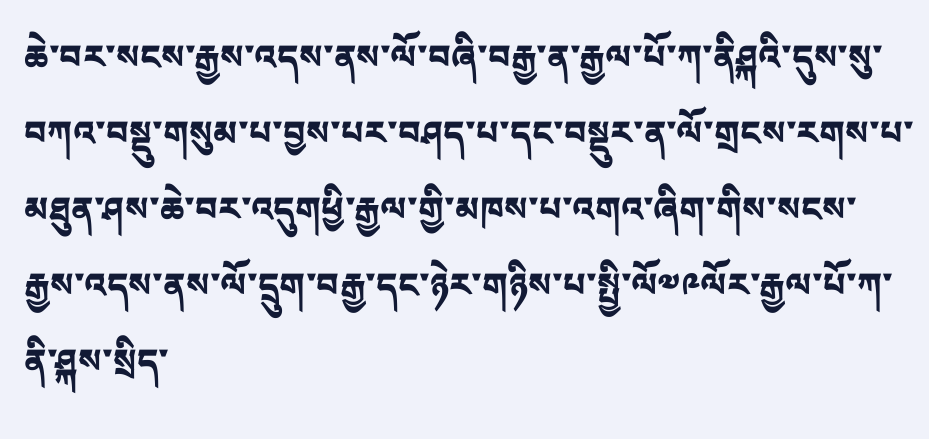ཆེ་བར་སངས་རྒྱས་འདས་ནས་ལོ་བཞི་བརྒྱ་ན་རྒྱལ་པོ་ཀ་ནིཤྐའི་དུས་སུ་བཀའ་བསྡུ་གསུམ་པ་བྱས་པར་བཤད་པ་དང་བསྡུར་ན་ལོ་གྲངས་རགས་པ་མཐུན་ཤས་ཆེ་བར་འདུགཕྱི་རྒྱལ་གྱི་མཁས་པ་འགའ་ཞིག་གིས་སངས་རྒྱས་འདས་ནས་ལོ་དྲུག་བརྒྱ་དང་ཉེར་གཉིས་པ་སྤྱི་ལོ༧༩ལོར་རྒྱལ་པོ་ཀ་ནི་ཤྐས་སྲིད་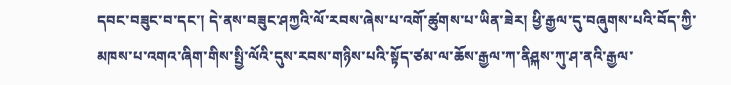དབང་བཟུང་བ་དང་། དེ་ནས་བཟུང་ཤཀྱའི་ལོ་རབས་ཞེས་པ་འགོ་ཚུགས་པ་ཡིན་ཟེར། ཕྱི་རྒྱལ་དུ་བཞུགས་པའི་བོད་ཀྱི་མཁས་པ་འགའ་ཞིག་གིས་སྤྱི་ལོའི་དུས་རབས་གཉིས་པའི་སྟོད་ཙམ་ལ་ཆོས་རྒྱལ་ཀ་ནིཤྐས་ཀུ་ཤ་ནའི་རྒྱལ་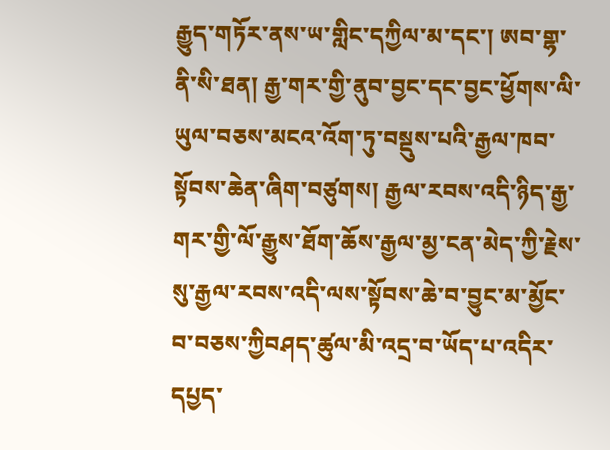རྒྱུད་གཏོར་ནས་ཡ་གླིང་དཀྱིལ་མ་དང་། ཨབ་གྷ་ནི་སི་ཐན། རྒྱ་གར་གྱི་ནུབ་བྱང་དང་བྱང་ཕྱོགས་ལི་ཡུལ་བཅས་མངའ་འོག་ཏུ་བསྡུས་པའི་རྒྱལ་ཁབ་སྟོབས་ཆེན་ཞིག་བཙུགས། རྒྱལ་རབས་འདི་ཉིད་རྒྱ་གར་གྱི་ལོ་རྒྱུས་ཐོག་ཆོས་རྒྱལ་མྱ་ངན་མེད་ཀྱི་རྗེས་སུ་རྒྱལ་རབས་འདི་ལས་སྟོབས་ཆེ་བ་བྱུང་མ་མྱོང་བ་བཅས་ཀྱིབཤད་ཚུལ་མི་འདྲ་བ་ཡོད་པ་འདིར་དཔྱད་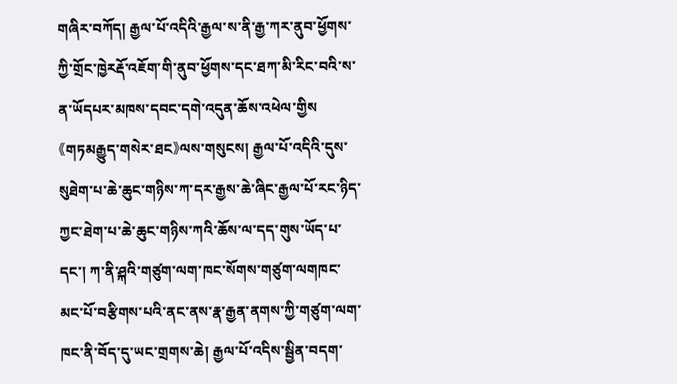གཞིར་བཀོད། རྒྱལ་པོ་འདིའི་རྒྱལ་ས་ནི་རྒྱ་ཀར་ནུབ་ཕྱོགས་ཀྱི་གྲོང་ཁྱེརརྡོ་འཇོག་གི་ནུབ་ཕྱོགས་དང་ཐཀ་མི་རིང་བའི་ས་ན་ཡོདཔར་མཁས་དབང་དགེ་འདུན་ཆོས་འཕེལ་གྱིས《གཏམརྒྱུད་གསེར་ཐང》ལས་གསུངས། རྒྱལ་པོ་འདིའི་དུས་སུཐེག་པ་ཆེ་ཆུང་གཉིས་ཀ་དར་རྒྱས་ཆེ་ཞིང་རྒྱལ་པོ་རང་ཉིད་ཀྱང་ཐེག་པ་ཆེ་ཆུང་གཉིས་ཀའི་ཆོས་ལ་དད་གུས་ཡོད་པ་དང་། ཀ་ནི་ཤྐའི་གཙུག་ལག་ཁང་སོགས་གཙུག་ལགཁང་མང་པོ་བརྩིགས་པའི་ནང་ནས་རྣ་རྒྱན་ནགས་ཀྱི་གཙུག་ལག་ཁང་ནི་བོད་དུ་ཡང་གྲགས་ཆེ། རྒྱལ་པོ་འདིས་སྦྱིན་བདག་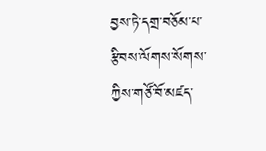བྱས་ཏེ་དགྲ་བཅོམ་པ་རྩིབས་ལོགས་སོགས་ཀྱིས་གཙོ་བོ་མཛད་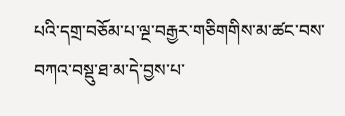པའི་དགྲ་བཅོམ་པ་ལྔ་བརྒྱར་གཅིགགིས་མ་ཚང་བས་བཀའ་བསྡུ་ཐ་མ་དེ་བྱས་པ་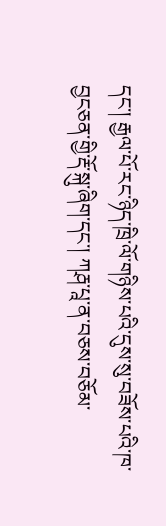དང་། རྒྱལ་པོ་རང་ཉིད་ཁྲི་ལོ་གཉིས་པའི་དུས་སུ་བཟོས་པའི་ཁ་བྱངཅན་གྱི་རྡོ་སྐུ་ཞིག་དང་། ཀརྴ་པཱ་ན་བཅས་བཅོམ་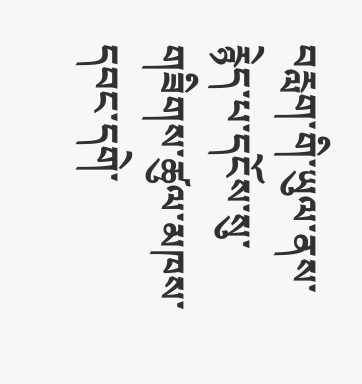བརླག་གི་ཡུལ་ནས་རྙེད་པ་དངོས་སུ་གཟིགས་ཚུལ་མཁས་དབང་དགེ་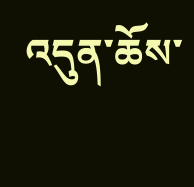འདུན་ཆོས་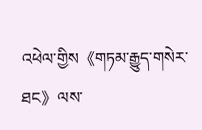འཕེལ་གྱིས《གཏམ་རྒྱུད་གསེར་ཐང》ལས་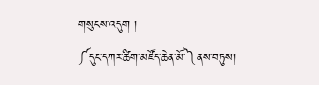གསུངས་འདུག །
༼དུང་དཀར་ཚིག་མཛོད་ཆེན་མོ་༽ནས་བཏུས།